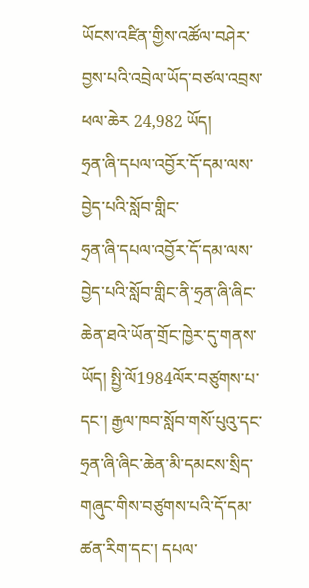ཡོངས་འཛིན་གྱིས་འཚོལ་བཤེར་བྱས་པའི་འབྲེལ་ཡོད་བཙལ་འབྲས་ཕལ་ཆེར 24,982 ཡོད།
ཧྲན་ཞི་དཔལ་འབྱོར་དོ་དམ་ལས་བྱེད་པའི་སློབ་གླིང་
ཧྲན་ཞི་དཔལ་འབྱོར་དོ་དམ་ལས་བྱེད་པའི་སློབ་གླིང་ནི་ཧྲན་ཞི་ཞིང་ཆེན་ཐའེ་ཡོན་གྲོང་ཁྱེར་དུ་གནས་ཡོད། སྤྱི་ལོ1984ལོར་བཙུགས་པ་དང་། རྒྱལ་ཁབ་སློབ་གསོ་པུའུ་དང་ཧྲན་ཞི་ཞིང་ཆེན་མི་དམངས་སྲིད་གཞུང་གིས་བཙུགས་པའི་དོ་དམ་ཚན་རིག་དང་། དཔལ་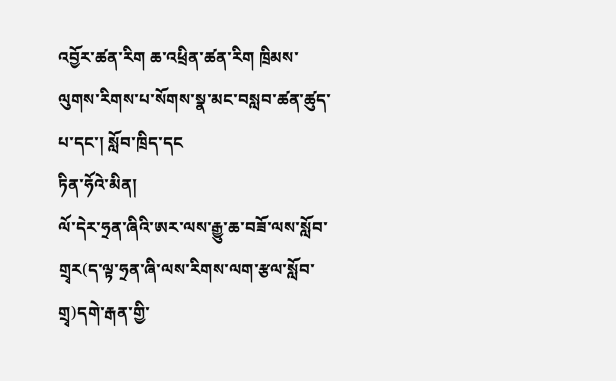འབྱོར་ཚན་རིག ཆ་འཕྲིན་ཚན་རིག ཁྲིམས་ལུགས་རིགས་པ་སོགས་སྣ་མང་བསླབ་ཚན་ཚུད་པ་དང་། སློབ་ཁྲིད་དང
ཏིན་ཧོའེ་མིན།
ལོ་དེར་ཧྲན་ཞིའི་ཨར་ལས་རྒྱུ་ཆ་བཟོ་ལས་སློབ་གྲྭར(ད་ལྟ་ཧྲན་ཞི་ལས་རིགས་ལག་རྩལ་སློབ་གྲྭ)དགེ་རྒན་གྱི་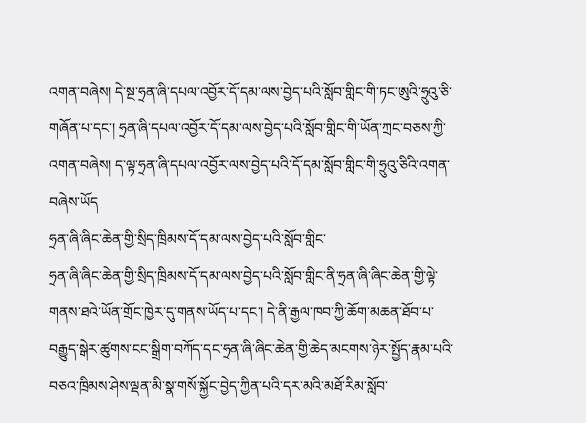འགན་བཞེས། དེ་སྔ་ཧྲན་ཞི་དཔལ་འབྱོར་དོ་དམ་ལས་བྱེད་པའི་སློབ་གླིང་གི་ཏང་ཨུའི་ཧྲུའུ་ཅི་གཞོན་པ་དང་། ཧྲན་ཞི་དཔལ་འབྱོར་དོ་དམ་ལས་བྱེད་པའི་སློབ་གླིང་གི་ཡོན་ཀྲང་བཅས་ཀྱི་འགན་བཞེས། ད་ལྟ་ཧྲན་ཞི་དཔལ་འབྱོར་ལས་བྱེད་པའི་དོ་དམ་སློབ་གླིང་གི་ཧྲུའུ་ཅིའི་འགན་བཞེས་ཡོད
ཧྲན་ཞི་ཞིང་ཆེན་གྱི་སྲིད་ཁྲིམས་དོ་དམ་ལས་བྱེད་པའི་སློབ་གླིང་
ཧྲན་ཞི་ཞིང་ཆེན་གྱི་སྲིད་ཁྲིམས་དོ་དམ་ལས་བྱེད་པའི་སློབ་གླིང་ནི་ཧྲན་ཞི་ཞིང་ཆེན་གྱི་ལྟེ་གནས་ཐའེ་ཡོན་གྲོང་ཁྱེར་དུ་གནས་ཡོད་པ་དང་། དེ་ནི་རྒྱལ་ཁབ་ཀྱི་ཆོག་མཆན་ཐོབ་པ་བརྒྱུད་སྒེར་ཚུགས་ངང་སྒྲིག་བཀོད་དང་ཧྲན་ཞི་ཞིང་ཆེན་གྱི་ཆེད་མངགས་ཉེར་སྤྱོད་རྣམ་པའི་བཅའ་ཁྲིམས་ཤེས་ལྡན་མི་སྣ་གསོ་སྐྱོང་བྱེད་ཀྱིན་པའི་དར་མའི་མཐོ་རིམ་སློབ་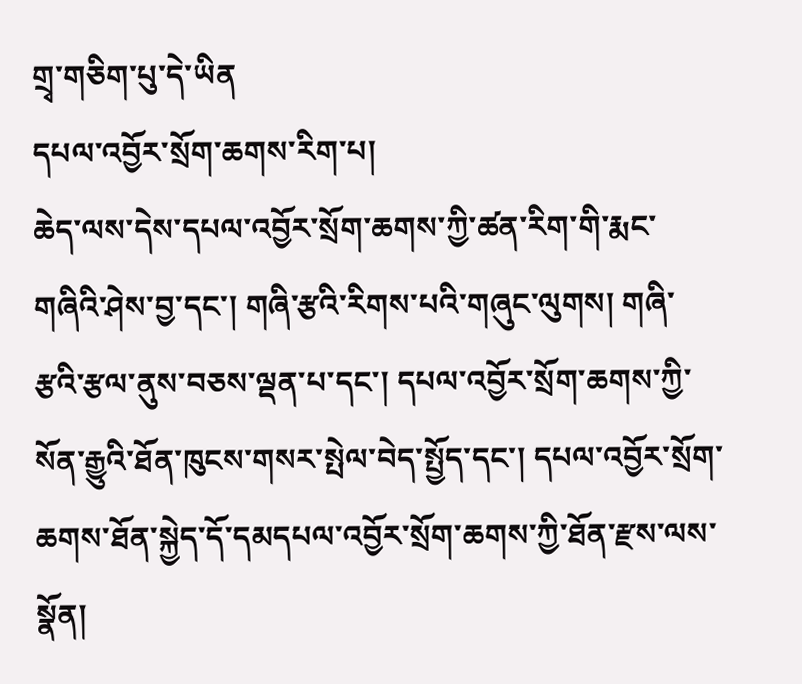གྲྭ་གཅིག་པུ་དེ་ཡིན
དཔལ་འབྱོར་སྲོག་ཆགས་རིག་པ།
ཆེད་ལས་དེས་དཔལ་འབྱོར་སྲོག་ཆགས་ཀྱི་ཚན་རིག་གི་རྨང་གཞིའི་ཤེས་བྱ་དང་། གཞི་རྩའི་རིགས་པའི་གཞུང་ལུགས། གཞི་རྩའི་རྩལ་ནུས་བཅས་ལྡན་པ་དང་། དཔལ་འབྱོར་སྲོག་ཆགས་ཀྱི་སོན་རྒྱུའི་ཐོན་ཁུངས་གསར་སྤེལ་བེད་སྤྱོད་དང་། དཔལ་འབྱོར་སྲོག་ཆགས་ཐོན་སྐྱེད་དོ་དམདཔལ་འབྱོར་སྲོག་ཆགས་ཀྱི་ཐོན་རྫས་ལས་སྣོན།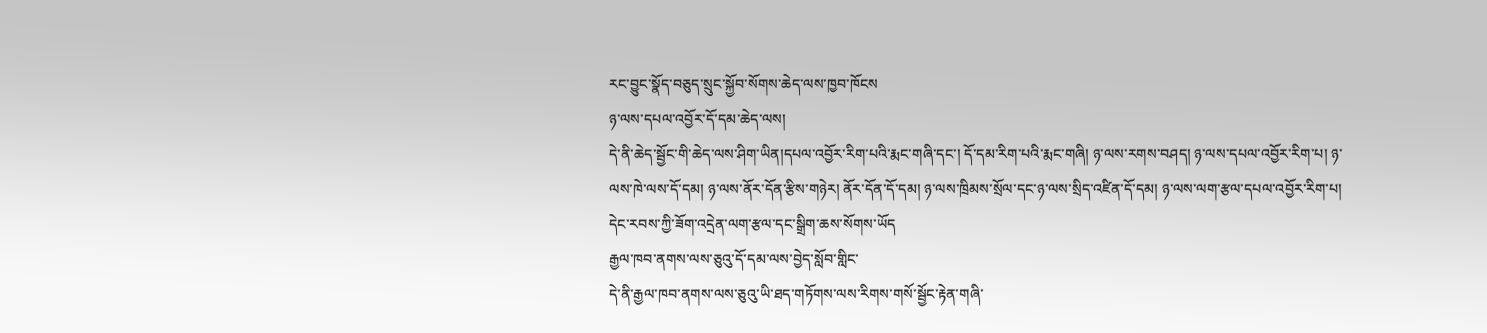རང་བྱུང་སྣོད་བཅུད་སྲུང་སྐྱོབ་སོགས་ཆེད་ལས་ཁྱབ་ཁོངས
ཉ་ལས་དཔལ་འབྱོར་དོ་དམ་ཆེད་ལས།
དེ་ནི་ཆེད་སྦྱོང་གི་ཆེད་ལས་ཤིག་ཡིན།དཔལ་འབྱོར་རིག་པའི་རྨང་གཞི་དང་། དོ་དམ་རིག་པའི་རྨང་གཞི། ཉ་ལས་རགས་བཤད། ཉ་ལས་དཔལ་འབྱོར་རིག་པ། ཉ་ལས་ཁེ་ལས་དོ་དམ། ཉ་ལས་ནོར་དོན་རྩིས་གཉེར། ནོར་དོན་དོ་དམ། ཉ་ལས་ཁྲིམས་སྲོལ་དང་ཉ་ལས་སྲིད་འཛིན་དོ་དམ། ཉ་ལས་ལག་རྩལ་དཔལ་འབྱོར་རིག་པ། དེང་རབས་ཀྱི་ཟོག་འདྲེན་ལག་རྩལ་དང་སྒྲིག་ཆས་སོགས་ཡོད
རྒྱལ་ཁབ་ནགས་ལས་ཅུའུ་དོ་དམ་ལས་བྱེད་སློབ་གླིང་
དེ་ནི་རྒྱལ་ཁབ་ནགས་ལས་ཅུའུ་ཡི་ཐད་གཏོགས་ལས་རིགས་གསོ་སྦྱོང་རྟེན་གཞི་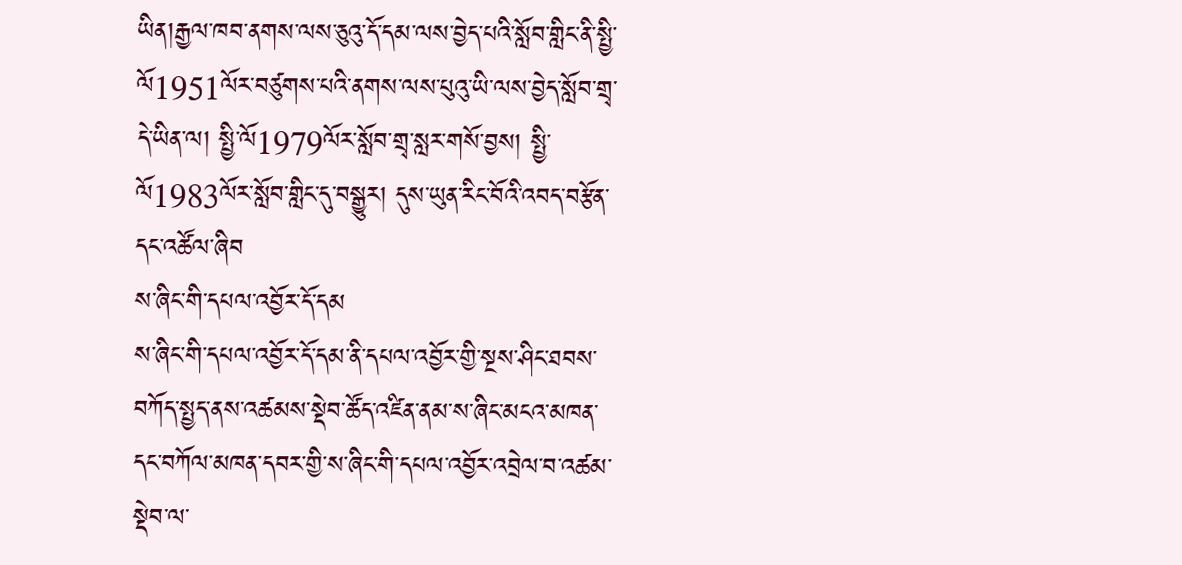ཡིན།རྒྱལ་ཁབ་ནགས་ལས་ཅུའུ་དོ་དམ་ལས་བྱེད་པའི་སློབ་གླིང་ནི་སྤྱི་ལོ1951ལོར་བཙུགས་པའི་ནགས་ལས་པུའུ་ཡི་ལས་བྱེད་སློབ་གྲྭ་དེ་ཡིན་ལ། སྤྱི་ལོ1979ལོར་སློབ་གྲྭ་སླར་གསོ་བྱས། སྤྱི་ལོ1983ལོར་སློབ་གླིང་དུ་བསྒྱུར། དུས་ཡུན་རིང་བོའི་འབད་བརྩོན་དང་འཚོལ་ཞིབ
ས་ཞིང་གི་དཔལ་འབྱོར་དོ་དམ
ས་ཞིང་གི་དཔལ་འབྱོར་དོ་དམ་ནི་དཔལ་འབྱོར་གྱི་སྔས་ཤིང་ཐབས་བཀོད་སྤྱད་ནས་འཚམས་སྡེབ་ཚོད་འཛིན་ནམ་ས་ཞིང་མངའ་མཁན་དང་བཀོལ་མཁན་དབར་གྱི་ས་ཞིང་གི་དཔལ་འབྱོར་འབྲེལ་བ་འཚམ་སྡེབ་ལ་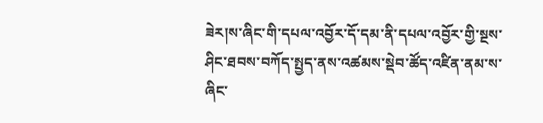ཟེར།ས་ཞིང་གི་དཔལ་འབྱོར་དོ་དམ་ནི་དཔལ་འབྱོར་གྱི་སྔས་ཤིང་ཐབས་བཀོད་སྤྱད་ནས་འཚམས་སྡེབ་ཚོད་འཛིན་ནམ་ས་ཞིང་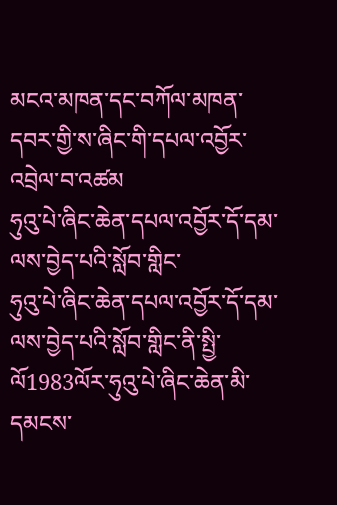མངའ་མཁན་དང་བཀོལ་མཁན་དབར་གྱི་ས་ཞིང་གི་དཔལ་འབྱོར་འབྲེལ་བ་འཚམ
ཧུའུ་པེ་ཞིང་ཆེན་དཔལ་འབྱོར་དོ་དམ་ལས་བྱེད་པའི་སློབ་གླིང་
ཧུའུ་པེ་ཞིང་ཆེན་དཔལ་འབྱོར་དོ་དམ་ལས་བྱེད་པའི་སློབ་གླིང་ནི་སྤྱི་ལོ1983ལོར་ཧུའུ་པེ་ཞིང་ཆེན་མི་དམངས་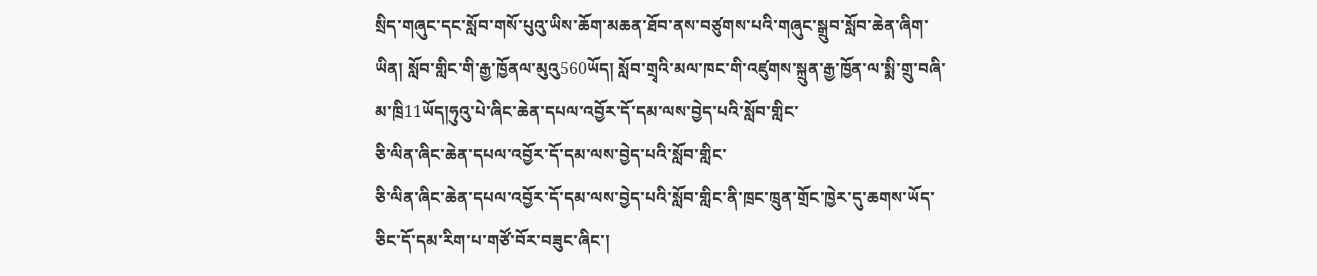སྲིད་གཞུང་དང་སློབ་གསོ་པུའུ་ཡིས་ཆོག་མཆན་ཐོབ་ནས་བཙུགས་པའི་གཞུང་སྒྲུབ་སློབ་ཆེན་ཞིག་ཡིན། སློབ་གླིང་གི་རྒྱ་ཁྱོནལ་མུའུ560ཡོད། སློབ་གྲྭའི་མལ་ཁང་གི་འཛུགས་སྐྲུན་རྒྱ་ཁྱོན་ལ་སྨི་གྲུ་བཞི་མ་ཁྲི11ཡོད།ཧུའུ་པེ་ཞིང་ཆེན་དཔལ་འབྱོར་དོ་དམ་ལས་བྱེད་པའི་སློབ་གླིང་
ཅི་ལིན་ཞིང་ཆེན་དཔལ་འབྱོར་དོ་དམ་ལས་བྱེད་པའི་སློབ་གླིང་
ཅི་ལིན་ཞིང་ཆེན་དཔལ་འབྱོར་དོ་དམ་ལས་བྱེད་པའི་སློབ་གླིང་ནི་ཁྲང་ཁྲུན་གྲོང་ཁྱེར་དུ་ཆགས་ཡོད་ཅིང་དོ་དམ་རིག་པ་གཙོ་བོར་བཟུང་ཞིང་།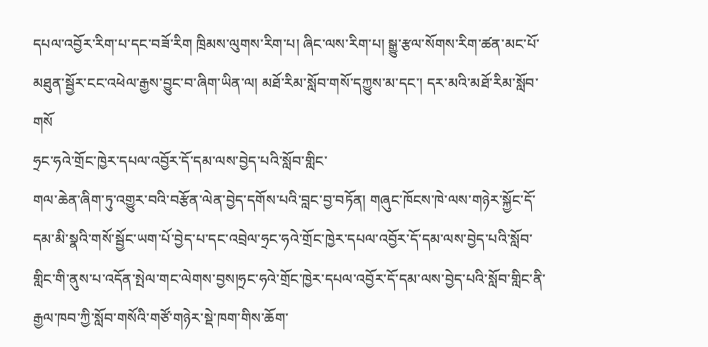དཔལ་འབྱོར་རིག་པ་དང་བཟོ་རིག ཁྲིམས་ལུགས་རིག་པ། ཞིང་ལས་རིག་པ། སྒྱུ་རྩལ་སོགས་རིག་ཚན་མང་པོ་མཐུན་སྦྱོར་ངང་འཕེལ་རྒྱས་བྱུང་བ་ཞིག་ཡིན་ལ། མཐོ་རིམ་སློབ་གསོ་དཀྱུས་མ་དང་། དར་མའི་མཐོ་རིམ་སློབ་གསོ
ཧྲང་ཧའེ་གྲོང་ཁྱེར་དཔལ་འབྱོར་དོ་དམ་ལས་བྱེད་པའི་སློབ་གླིང་
གལ་ཆེན་ཞིག་ཏུ་འགྱུར་བའི་བརྩོན་ལེན་བྱེད་དགོས་པའི་བླང་བྱ་བཏོན། གཞུང་ཁོངས་ཁེ་ལས་གཉེར་སྐྱོང་དོ་དམ་མི་སྣའི་གསོ་སྦྱོང་ཡག་པོ་བྱེད་པ་དང་འབྲེལ་ཧྲང་ཧའེ་གྲོང་ཁྱེར་དཔལ་འབྱོར་དོ་དམ་ལས་བྱེད་པའི་སློབ་གླིང་གི་ནུས་པ་འདོན་སྤེལ་གང་ལེགས་བྱས།ཧྲང་ཧའེ་གྲོང་ཁྱེར་དཔལ་འབྱོར་དོ་དམ་ལས་བྱེད་པའི་སློབ་གླིང་ནི་རྒྱལ་ཁབ་ཀྱི་སློབ་གསོའི་གཙོ་གཉེར་སྡེ་ཁག་གིས་ཆོག་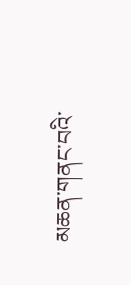མཆན་གནང་བའི་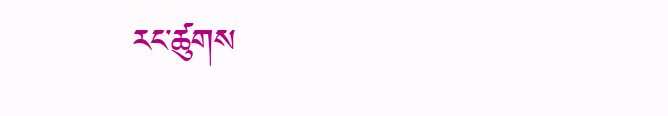རང་ཚུགས